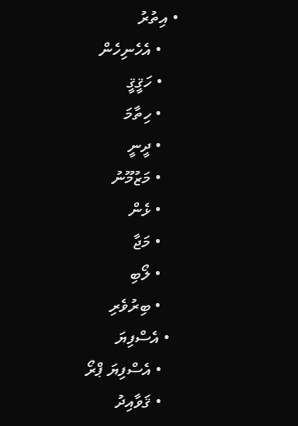• އިތުރު
    • އެހެނިހެން
    • ހަޤީޤީ
    • ހިތާމަ
    • ދީނީ
    • މަޒުމޫނު
    • ޅެން
    • މަޖާ
    • ލޯބި
    • ބިރުވެރި
  • އެސްފިޔަ
    • އެސްފިޔަ ޕްރޯ
    • ޤަވާއިދު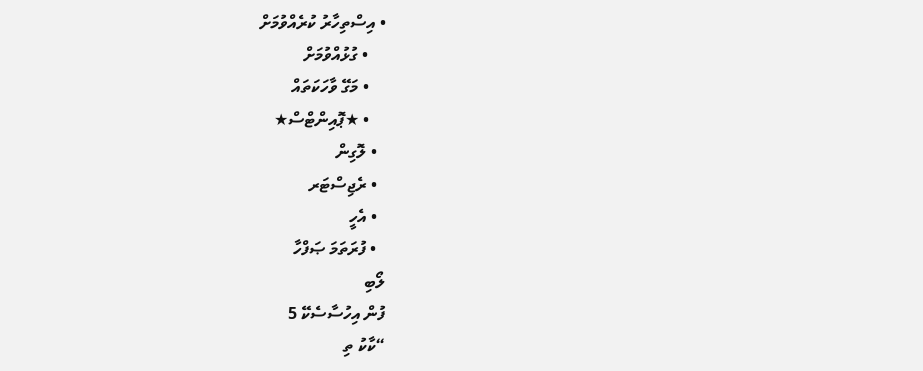• އިސްތިހާރު ކުރެއްވުމަށް
    • ގުޅުއްވުމަށް
    • މަގޭ ވާހަކަތައް
    • ★ޕޮއިންޓްސް★
  • ލޮގިން
  • ރެޖިސްޓަރ
  • އެހީ
  • ފުރަތަމަ ޞަފްހާ
ލޯބި
ފުން އިހުސާސެކޭ 5
“ކާކު ތި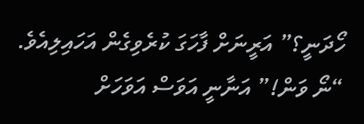ހޯދަނީ؟” އަރީނަށް ފާހަގަ ކުރެވިގެން އަހައިލިއެވެ.
“ނޯ ވަން!” އަނާނީ އަވަސް އަވަހަށް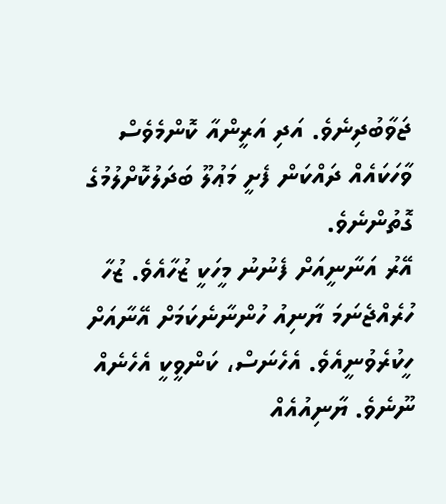ޖަވާބުދިނެވެ. އަދި އަރީންއާ ކޮންމެވެސް ވާހަކައެއް ދައްކަން ފެށީ މަޢުލޫ ބަދަލުކޮށްލުމުގެ ގޮތުންނެވެ.
އޭރު އަނާނީއަށް ފެނުނު މީހަކީ ޒުހާއެވެ. ޒުހާ ހުރެއްޖެނަމަ ޔާނިއު ހުންނާނެކަމަށް އޭނާއަށް ހީކުރެވުނީއެވެ. އެހެނަސް، ކަންވީކީ އެހެނެއް ނޫނެވެ. ޔާނިއުއެއް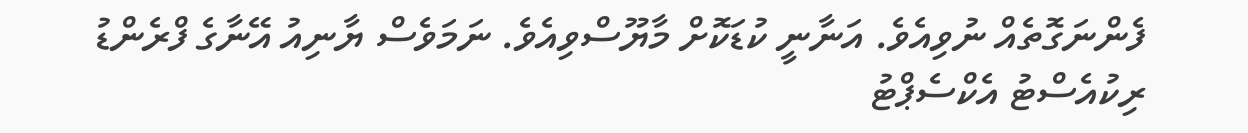ފެންނަގޮތެއް ނުވިއެވެ. އަނާނީ ކުޑަކޮށް މާޔޫސްވިއެވެ. ނަމަވެސް ޔާނިއު އޭނާގެ ފްރެންޑު ރިކުއެސްޓު އެކްސެޕްޓު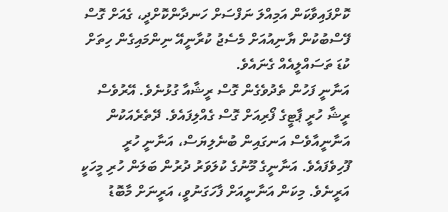ކޮށްފައިވާކަން އަމިއްލަ ނަފްސަށް ހަނދާންކޮށްދީ، ގެއަށް ގޮސް ފޭސްބުކުން ޔާނިއުއަށް މެސެޖު ކުރާނީއޭ ނިންމައިގެން ހިތަށް ކުޑަ ތަސައްލީއެއް ގެނައެވެ.
އަނާނީ ފަހުން ތެދުވެގެން ގޮސް ރީޝާއާ ގުޅުނެވެ. އޭރުވެސް ރީޝާ ހުރީ ޕާޓީގެ ފޯރިއަށް ގޮސް ގެއްލިފައެވެ. ދޭތެރެއަކުން އަނާނީއާވެސް އަނގައިން ބުނެލިޔަސް، އަނާނީ ހުރީ ފޫހިވެފައެވެ. އަނާނީގެ މޫނުގެ ކުލަވަރު ދުރުން ބަލަން ހުރި މީހަކީ އަރީނެވެ. މިކަން އަނާނީއަށް ފާހަގަނުވީ، އަރީނަށް މާބޮޑު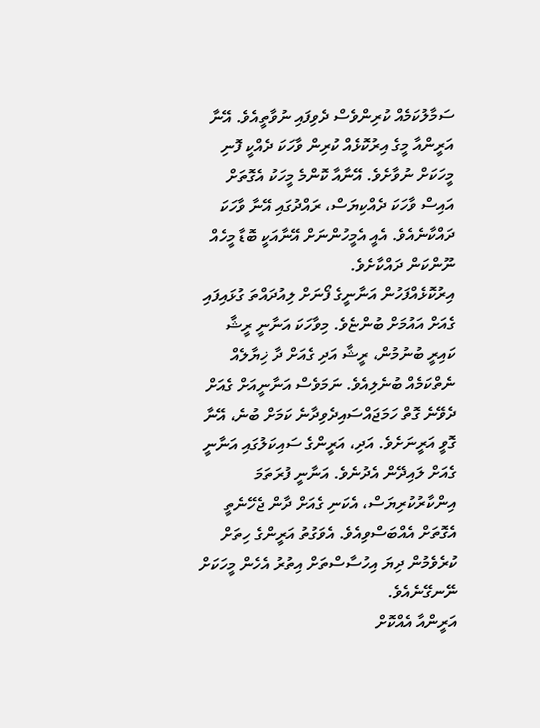ސަމާލުކަމެއް ކުރިންވެސް ދެވިފައި ނުވާތީއެވެ. އޭނާ އަރީންއާ މީގެ އިރުކޮޅެއް ކުރިން ވާހަކަ ދެއްކީ ފޮނި މީހަކަށް ނުވާށެވެ. އޭނާއާ ކޮންމެ މީހަކު އެގޮތަށް އައިސް ވާހަކަ ދެއްކިޔަސް، ރައްދުގައި އޭނާ ވާހަކަ ދައްކާނެއެވެ. އެއީ އެމީހުންނަށް އޭނާއަކީ ބޮޑާ މީހެއް ނޫންކަން ދައްކާށެވެ.
އިރުކޮޅެއްފަހުން އަނާނީގެ ފޯނަށް ލިއުދައްތަ ގުޅައިފައި ގެއަށް އައުމަށް ބުންޏެވެ. މިވާހަކަ އަނާނީ ރީޝާ ކައިރީ ބުނުމުން، ރީޝާ އަދި ގެއަށް ދާ ޚިޔާލެއް ނެތްކަމެއް ބުނެލިއެވެ. ނަމަވެސް އަނާނީއަށް ގެއަށް ދެވޭނެ ގޮތް ހަމަޖައްސައިދެވިދާނެ ކަމަށް ބުނެ، އޭނާ ގޮވީ އަރީނަށެވެ. އަދި، އަރީންގެ ސައިކަލުގައި އަނާނީ ގެއަށް ލައިދޭން އެދުނެވެ. އަނާނީ ފުރަތަމަ އިންކާރުކުރިޔަސް، އެކަނި ގެއަށް ދާން ޖެހޭނެތީ އެގޮތަށް އެއްބަސްވިއެވެ. އެވަގުތު އަރީންގެ ހިތަށް ކުރެވެމުން ދިޔަ އިހުސާސްތަށް އިތުރު އެހެން މީހަކަށް ނޭނގޭނެއެވެ.
އަރީންއާ އެއްކޮށް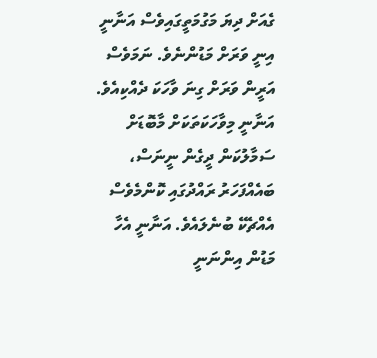ގެއަށް ދިޔަ މަގުމަތީގައިވެސް އަނާނީ އިނީ ވަރަށް މަޑުންނެވެ. ނަމަވެސް އަރީން ވަރަށް ގިނަ ވާހަކަ ދެއްކިއެވެ. އަނާނީ މިވާހަކަތަކަށް މާބޮޑަށް ސަމާލުކަން ދީގެން ނީނަސް، ބައެއްފަހަރު ރައްދުގައި ކޮންމެވެސް އެއްޗެކޭ ބުނެލައެވެ. އަނާނީ އެހާ މަޑުން އިންނަނީ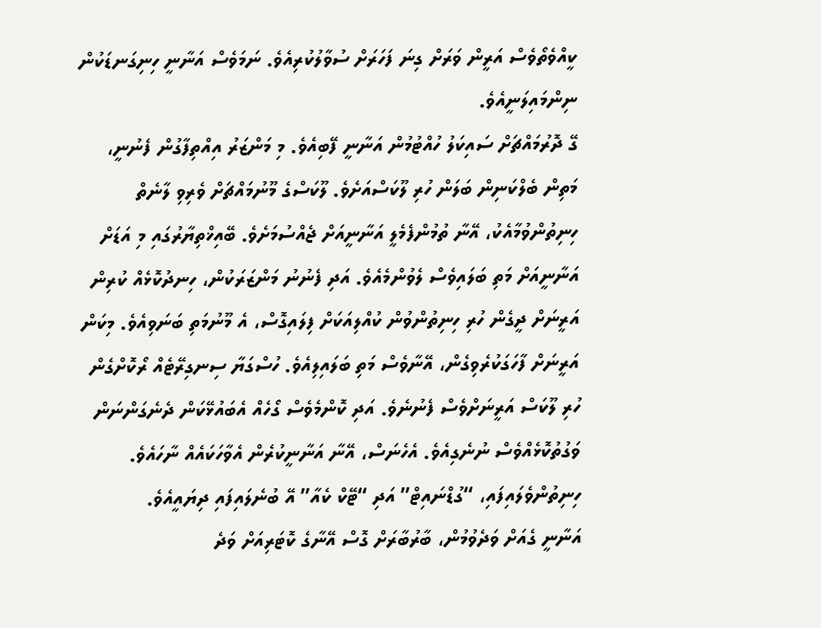ކީއްވެތޯވެސް އަރީން ވަރަށް ގިނަ ފަހަރަށް ސުވާލުކުރިއެވެ. ނަމަވެސް އަނާނީ ހިނިގަނޑަކުން ނިންމައިލަނީއެވެ.
ގޭ ދޮރުމައްޗަށް ސައިކަލު ހުއްޓުމުން އަނާނީ ފޭބިއެވެ. މި މަންޒަރު އިއްތިފާގުން ފެނުނީ، މަތިން ބެލްކަނިން ބަލަން ހުރި ލޫކަސްއަށެވެ. ލޫކަސްގެ މޫނުމައްޗަށް ވެރިވި ލާނެތް ހިނިތުންވުމާއެކު، އޭނާ ތުމުންފެމެލީ އަނާނީއަށް ޖެއްސުމަށެވެ. ބޭއިޚްތިޔާރުގައި މި އަޑަށް އަނާނީއަށް މަތި ބަލައިވެސް ލެވުންމެއެވެ. އަދި ފެނުނު މަންޒަރަކުން، ހިނދުކޮޅެއް ކުރިން އަރީނަށް ދީގެން ހުރި ހިނިތުންވުން ކުއްލިއަކަށް ފިލައިގޮސް، އެ މޫނުމަތި ބަނަވިއެވެ. މިކަން އަރީނަށް ފާހަގަކުރެވިގެން، އޭނާވެސް މަތި ބަލައިލިއެވެ. ހުސްގަޔާ ސިނގިރޭޓެއް ރޯކޮށްގެން ހުރި ލޫކަސް އަރީނަށްވެސް ފެނުނެވެ. އަދި ކޮންމެވެސް ގޯހެއް އެބައުޅޭކަން ދެނެގަންނަން ވަގުތުކޮޅެއްވެސް ނުނެގިއެވެ. އެހެނަސް، އޭނާ އަނާނީކުރެން އެވާހަކައެއް ނާހައެވެ. ހިނިތުންވެލައިފައި، “ގުޑްނައިޓް” އަދި “ޓޭކް ކެއާ” އޭ ބުނެލައިފައި ދިޔައީއެވެ.
އަނާނީ ގެއަށް ވަދެވުމުން، ބާރުބާރަށް ގޮސް އޭނާގެ ކޮޓަރިއަށް ވަދެ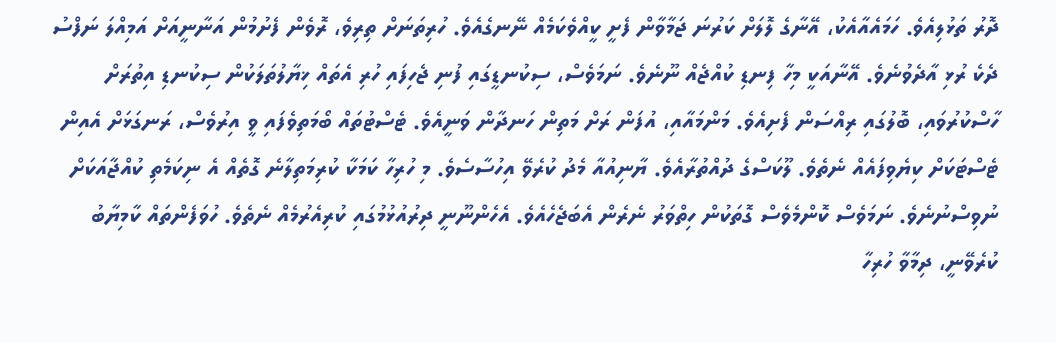ދޮރު ތަޅުލިއެވެ. ހަމައެއާއެކު، އޭނާގެ ލޮލަށް ކަރުނަ ޖަމާވާން ފެށީ ކީއްވެކަމެއް ނޭނގެއެވެ. ހުރިތަނަށް ތިރިވެ، ރޮވެން ފެށުމުން އަނާނީއަށް އަމިއްލަ ނަފްސު ދެކެ ރުޅި އާދެވުނެވެ. އޭނާއަކީ މިހާ ފިނޑި ކުއްޖެއް ނޫނެވެ. ނަމަވެސް، ސިކުނޑީގައި ފުނި ޖެހިފައި ހުރި އެތައް ޚިޔާލުތަލަކުން ސިކުނޑި އިތުރަށް ހާސްކުރުވައި، ބޮލުގައި ރިއްސަން ފެށިއެވެ. މަންމައާއި، އުފަން ރަށް މަތިން ހަނދާން ވަނީއެވެ. ޓެސްޓުތައް ބޯމަތިވެފައި ވީ އިރުވެސް، ރަނގަޅަށް އެއިން ޓެސްޓަކަށް ކިޔެވިފައެއް ނެތެވެ. ލޫކަސްގެ ދުއްތުރާއެވެ. ޔާނިއުއާ މެދު ކުރެވޭ އިހުސާސެވެ. މި ހުރިހާ ކަމަކާ ކުރިމަތިލާނެ ގޮތެއް އެ ނިކަމެތި ކުއްޖާއަކަށް ނުވިސްނުނެވެ. ނަމަވެސް ކޮންމެވެސް ގޮތަކުން ހިތްވަރު ނެރެން އެބަޖެހެއެވެ. އެހެންނޫނީ ދިރުއުޅުމުގައި ކުރިއެރުމެއް ނެތެވެ. ހުވަފެންތައް ކާމިޔާބު ކުރެވޭނީ، ދިމާވާ ހުރިހާ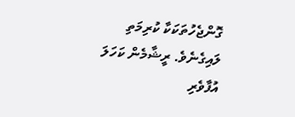ގޮންޖެހުތަކަކާ ކުރިމަތި ލައިގެނެވެ. ރީޝާމެން ކަހަލަ އުފާވެރި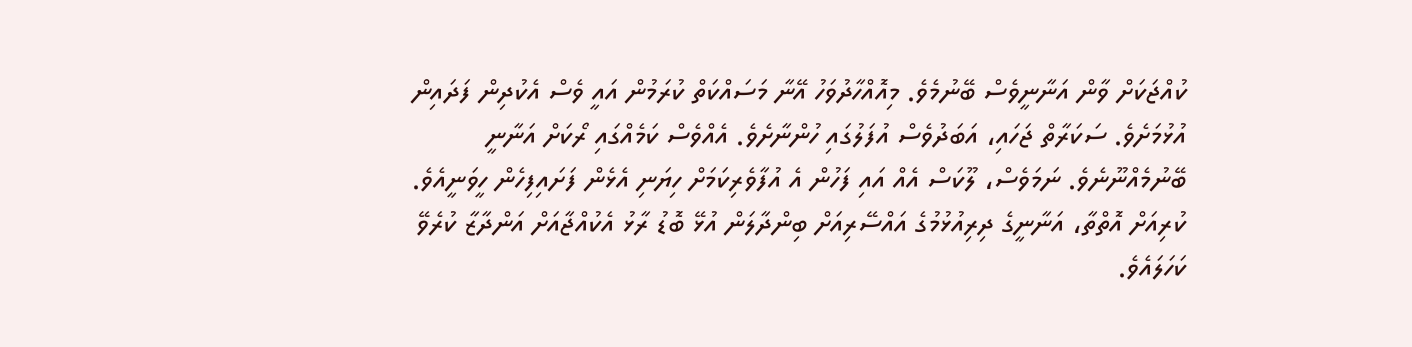ކުއްޖަކަށް ވާން އަނާނީވެސް ބޭނުމެވެ. މިއޮއްހާދުވަހު އޭނާ މަސައްކަތް ކުރަމުން އައީ ވެސް އެކުދިން ފަދައިން އުޅުމަށެވެ. ސަކަރާތް ޖަހައި، އަބަދުވެސް އުފަލުގައި ހުންނާށެވެ. އެއްވެސް ކަމެއްގައި ރޯކަށް އަނާނީ ބޭނުމެއްނޫނެވެ. ނަމަވެސް، ލޫކަސް އެއް އައި ފަހުން އެ އުފާވެރިކަމަށް ހިޔަނި އެޅެން ފަށައިފިހެން ހީވަނީއެވެ. ކުރިއަށް އޮތްތާ، އަނާނީގެ ދިރިއުޅުމުގެ އައްސޭރިއަށް ބިންދާލަން އުޅޭ ބޮޑު ރާޅު އެކުއްޖާއަށް އަންދާޒާ ކުރެވޭ ކަހަލައެވެ.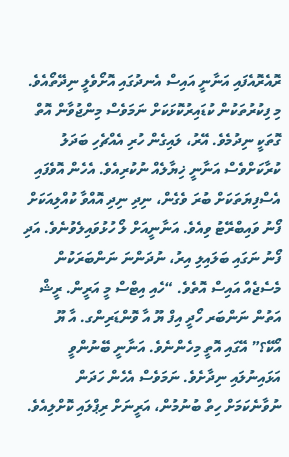ރޮއެރޮއެފައި އަނާނީ އައިސް އެނދުގައި އޮށޯވެލީ ނިދޭތޯއެވެ. މި ފިކުރުތަކުން ކުޑައިރުކޮޅަކަށް ނަމަވެސް މިންޖުވާން އޮތް ގޮތަކީ ނިދުމެވެ. އޭރު، ލައިގެން ހުރި އެއްޗެހި ބަދަލު ކުރާކަށްވެސް އަނާނީ ޚިޔާލެއް ނުކުރިއެވެ. އެހެން އޮވެފައި އެސްފިޔަތަކަށް ބުރަ ވެގެން، ނިދި ނިދި އޮއްވާ ކުއްލިއަކަށް ފޯނު ވައިބްރޭޓު ވިއެވެ. އަނާނީއަށް ލޯ ހުޅުވައިލެވުނެވެ. އަދި ފޯނު ނަގައި ބަލައިލި އިރު، ނުދަންނަ ނަންބަރަކުން މެސެޖެއް އައިސް އޮތެވެ. “ހެއި އިޓްސް މީ އަރީން. ރީޝް އަތުން ނަންބަރ ހޯދީ އިފް ޔޫ އާ ވޮންޑަރިންގ. އާ ޔޫ އޯކޭ؟” އޭގައި އޮތީ މިހެންނެވެ. އަނާނީ ބޭނުންވީ އަޅައިނުލައި ނިދާށެވެ. ނަމަވެސް އެހެން ހަދަން ނުވާނެކަމަށް ހިތް ބުނުމުން، އަރީނަށް ރިޕްލައި ކޮށްލިއެވެ.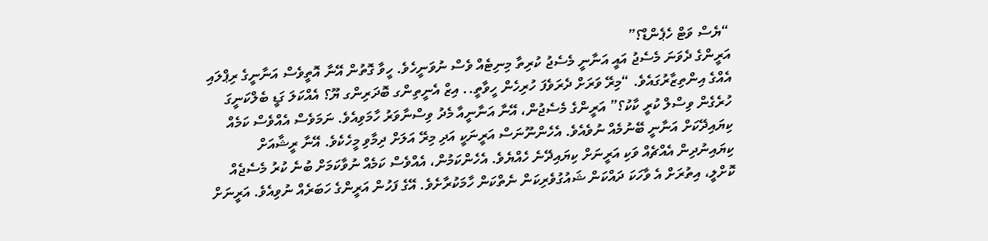“ޔެސް ވަޓް ހެޕެންޑް؟”
އަރީންގެ ދެވަނަ މެސެޖު އައީ އަނާނީ މެސެޖު ކުރިތާ މިނިޓެއް ވެސް ނުވަނީހެވެ. ހީވާ ގޮތުން އޭނާ އޮތީވެސް އަނާނީގެ ރިޕްލައި އެއްގެ އިންތިޒާރުގައެވެ. “މިރޭ ވަރަށް ދެރަވެފަ ހުރިހެން ހީވާތީ.. އިޒް އެނީތިންގ ބޮދަރިންގ ޔޫ؟ އެއްކަލަ ގަޑީ ބެލްކަނީގަ ހުރެގެން ވިސްލް ކުރީ ކާކު؟” އަރީންގެ މެސެޖުން، އޭނާ އަނާނީއާ މެދު ވިސްނާވަރު ހާމަވިއެވެ. ނަމަވެސް އެއްވެސް ކަމެއް ކިޔައިދޭކަށް އަނާނީ ބޭނުމެއް ނުވެއެވެ. އެހެންނޫނަސް އަރީނަކީ އަދި މިރޭ އަލަށް ދިމާވި މީހެކެވެ. އޭނާ ރީޝާއަށް ކިޔައިނުދިން އެއްޗެއް ވަކި އަރީނަށް ކިޔައިދޭނެ ހެއްޔެވެ. އެހެންކަމުން، އެއްވެސް ކަމެއް ނުވާކަމަށް ބުނެ ކުރު މެސެޖެއް ކޮށްލީ، އިތުރަށް އެ ވާހަކަ ދައްކަން ޝައުގުވެރިކަން ނެތްކަން ހާމަކުރާށެވެ. އޭގެ ފަހުން އަރީންގެ ހަބަރެއް ނުވިއެވެ. އަރީނަށް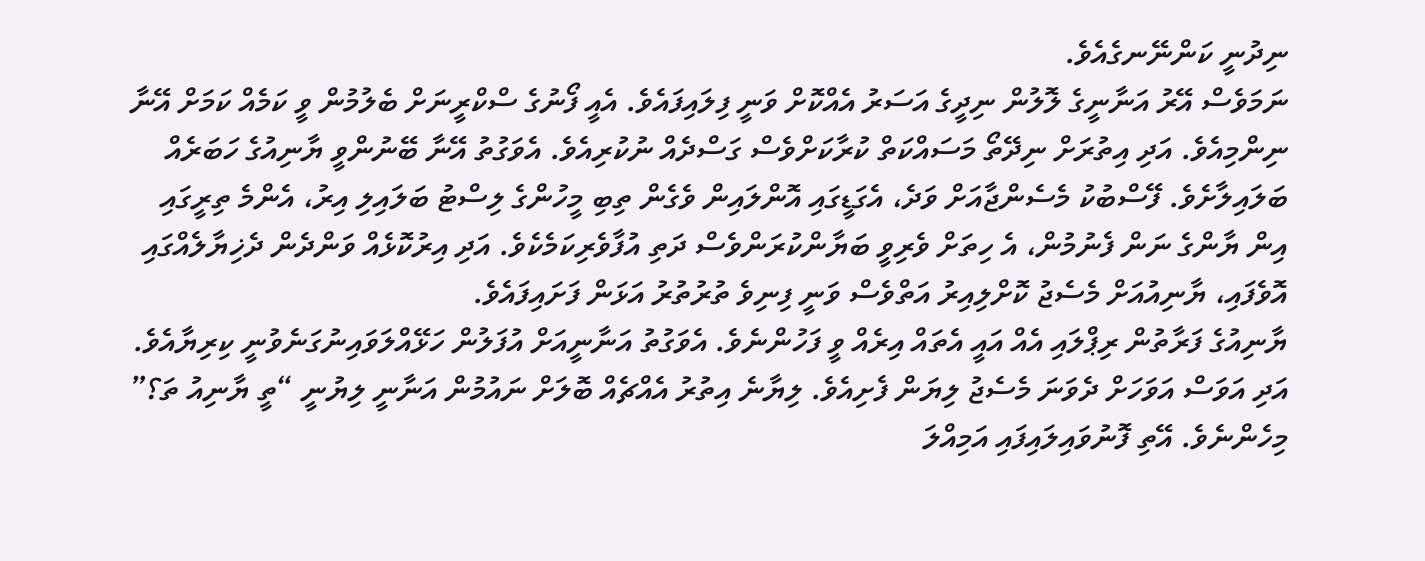ނިދުނީ ކަންނޭނގެއެވެ.
ނަމަވެސް އޭރު އަނާނީގެ ލޮލުން ނިދީގެ އަސަރު އެއްކޮށް ވަނީ ފިލައިފައެވެ. އެއީ ފޯނުގެ ސްކްރީނަށް ބެލުމުން ވީ ކަމެއް ކަމަށް އޭނާ ނިންމިއެވެ. އަދި އިތުރަށް ނިދޭތޯ މަސައްކަތް ކުރާކަށްވެސް ގަސްދެއް ނުކުރިއެވެ. އެވަގުތު އޭނާ ބޭނުންވީ ޔާނިއުގެ ހަބަރެއް ބަލައިލާށެވެ. ފޭސްބުކު މެސެންޖާއަށް ވަދެ، އެގަޑީގައި އޮންލައިން ވެގެން ތިބި މީހުންގެ ލިސްޓު ބަލައިލި އިރު، އެންމެ ތިރީގައި އިން ޔާންގެ ނަން ފެނުމުން، އެ ހިތަށް ވެރިވީ ބަޔާންކުރަންވެސް ދަތި އުފާވެރިކަމެކެވެ. އަދި އިރުކޮޅެއް ވަންދެން ދެޚިޔާލެއްގައި އޮވެފައި، ޔާނިއުއަށް މެސެޖު ކޮށްލިއިރު އަތްވެސް ވަނީ ފިނިވެ ތުރުތުރު އަޅަން ފަށައިފައެވެ.
ޔާނިއުގެ ފަރާތުން ރިޕްލައި އެއް އައީ އެތައް އިރެއް ވީ ފަހުންނެވެ. އެވަގުތު އަނާނީއަށް އުފަލުން ހަޅޭއްލަވައިނުގަނެވުނީ ކިރިޔާއެވެ. އަދި އަވަސް އަވަހަށް ދެވަނަ މެސެޖު ލިޔަން ފެށިއެވެ. ލިޔާނެ އިތުރު އެއްޗެއް ބޮލަށް ނައުމުން އަނާނީ ލިޔުނީ “ތީ ޔާނިއު ތަ؟” މިހެންނެވެ. އޭތި ފޮނުވައިލައިފައި އަމިއްލަ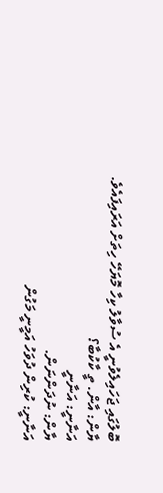ބޮލުގައި ޖަހައިލެވުނީ އެ ސުވާލު ކިހާ މޮޔަހޭ ހިތަށް އަރައިފައެވެ.
ޔާން: އާން. ތީ ކާކުބާ؟
އަނާނީ: އަނާނީ
ޔާން: ނުދަންނަން.
އަނާނީ: ކުރިން ދުވަހު އަމީނީ މަގުން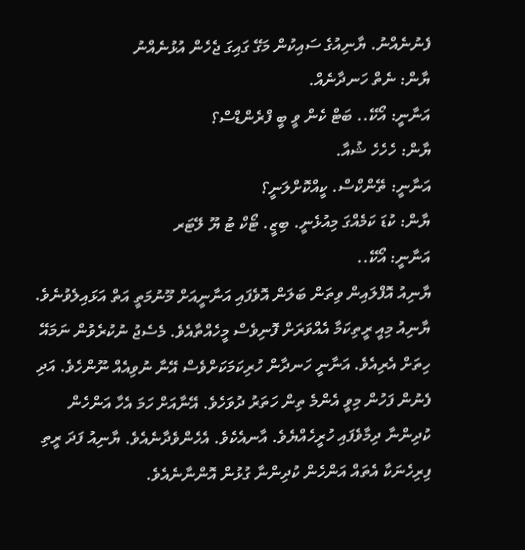ފެނުނެއްނު. ޔާނިއުގެ ސައިކުން މަގޭ ގައިގަ ޖެހެން އުޅުނެއްނު
ޔާން: ނެތް ހަނދާނެއް.
އަނާނީ: އޯކޭ.. ބަޓް ކެން ވީ ބީ ފްރެންޑްސް؟
ޔާން: ހެހެހެ ޝުއާ.
އަނާނީ: ތޭންކްސް. ކީއްކޮށްލަނީ؟
ޔާން: ކުޑަ ކަމެއްގަ މިއުޅެނީ. ބިޒީ. ޓޯކް ޓު ޔޫ ލޭޓަރ
އަނާނީ: އޯކޭ..
ޔާނިއު އޮފްލައިން ވިތަން ބަލަން އޮވެފައި އަނާނީއަށް މޫނުމަތީ އަތް އަޅައިލެވުނެވެ. ޔާނިއު މިއީ ރީތިކަމާ އެއްވަރަށް ފޮނިވެސް މީހެއްތާއެވެ. މެސެޖު ނުކުރެވުން ނަމައޭ ހިތަށް އެރިއެވެ. އަނާނީ ހަނދާން ހުރިކަމަކަށްވެސް އޭނާ ނުވިއެއް ނޫންހެވެ. އަދި ފެނުން ފަހުން މިވީ އެންމެ ތިން ހަތަރު ދުވަހެވެ. އޭނާއަށް ހަމަ އެހާ އަންހެން ކުދިންނާ ދިމާވެފައި ހުރީހެއްޔެވެ. އާނއެކެވެ. އެހެންވެދާނެއެވެ. ޔާނިއު ފަދަ ރީތި ފިރިހެނަކާ އެތައް އަންހެން ކުދިންނާ ގުޅުން އޮންނާނެއެވެ.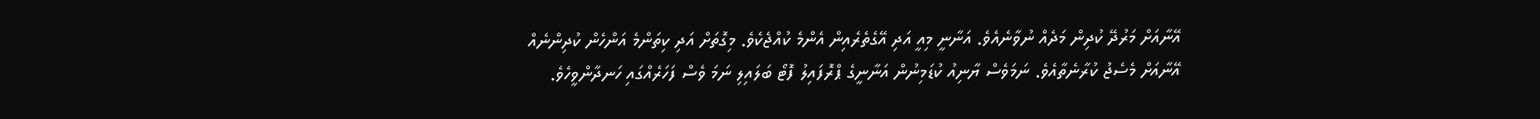އޭނާއަށް މަރުދޭ ކުދިން މަދެއް ނުވާނެއެވެ. އަނާނީ މިއީ އަދި އޭގެތެރެއިން އެންމެ ކުއްޖެކެވެ. މިގޮތަށް އަދި ކިތަންމެ އަންހެން ކުދިންނެއް އޭނާއަށް މެސެޖު ކުރާނެތާއެވެ. ނަމަވެސް ޔާނިއު ކުޑަމިނުން އަނާނީގެ ޕްރޮފައިލު ފޮޓޯ ބަލައިލި ނަމަ ވެސް ފަހަރެއްގައި ހަނދާންވީހެވެ.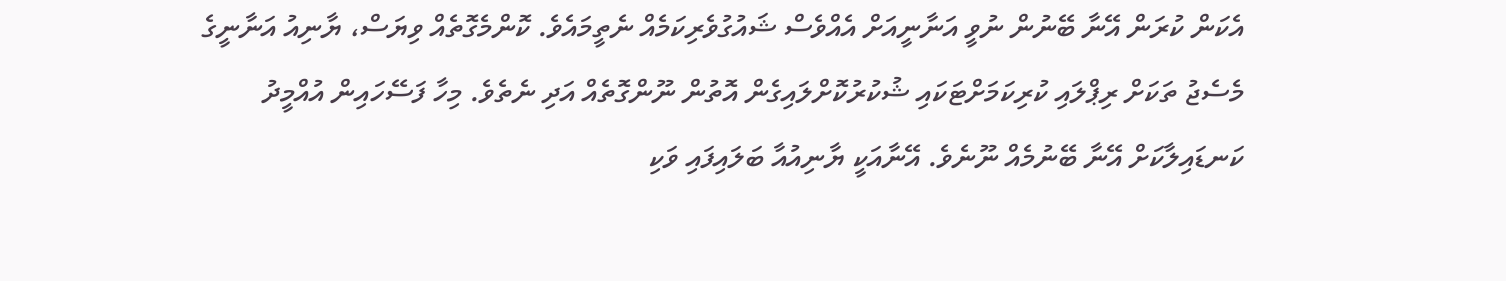އެކަން ކުރަން އޭނާ ބޭނުން ނުވީ އަނާނީއަށް އެއްވެސް ޝައުގުވެރިކަމެއް ނެތީމައެވެ. ކޮންމެގޮތެއް ވިޔަސް، ޔާނިއު އަނާނީގެ މެސެޖު ތަކަށް ރިޕްލައި ކުރިކަމަށްޓަކައި ޝުކުރުކޮށްލައިގެން އޮތުން ނޫންގޮތެއް އަދި ނެތެވެ. މިހާ ފަސޭހައިން އުއްމީދު ކަނޑައިލާކަށް އޭނާ ބޭނުމެއް ނޫނެވެ. އޭނާއަކީ ޔާނިއުއާ ބަލައިފައި ވަކި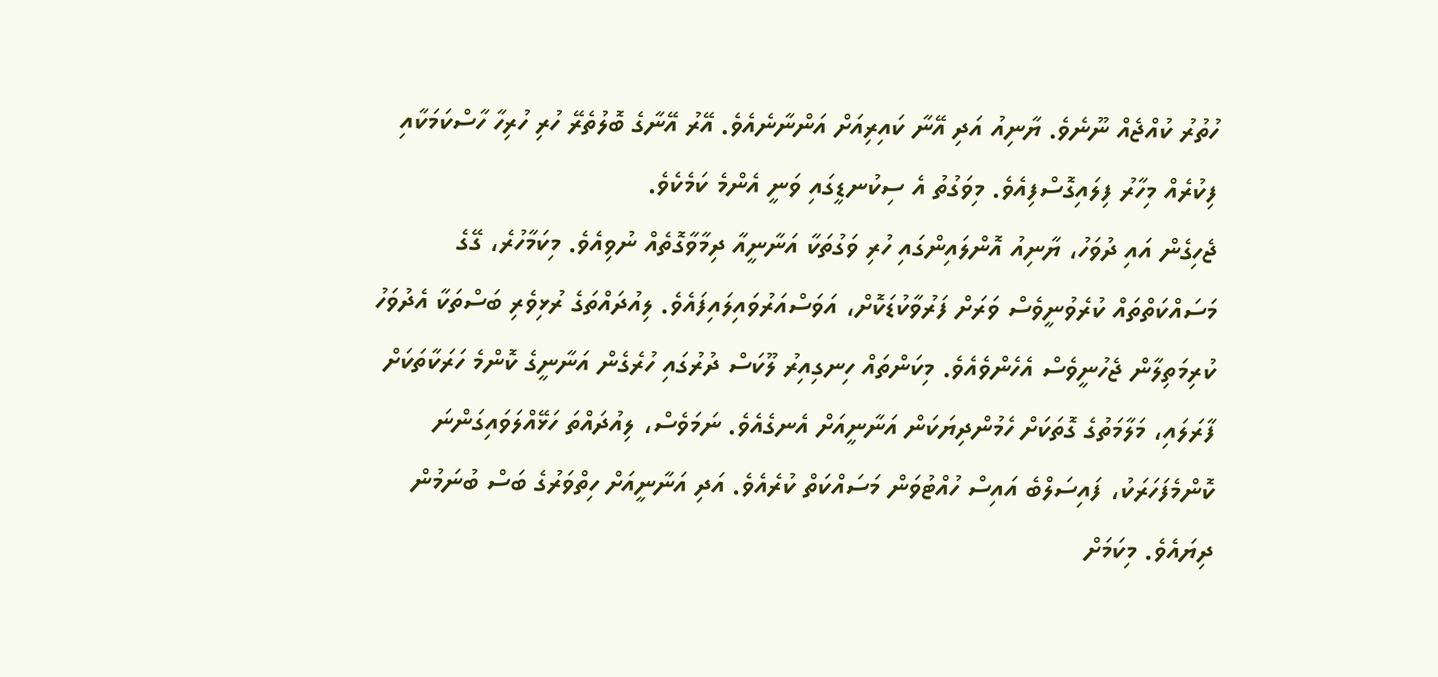ހުތުރު ކުއްޖެއް ނޫނެވެ. ޔާނިއު އަދި އޭނާ ކައިރިއަށް އަންނާނެއެވެ. އޭރު އޭނާގެ ބޮލުތެރޭ ހުރި ހުރިހާ ހާސްކަމަކާއި ފިކުރެއް މިހާރު ފިލައިގޮސްފިއެވެ. މިވަގުތު އެ ސިކުނޑީގައި ވަނީ އެންމެ ކަމެކެވެ.
ޖެހިގެން އައި ދުވަހު، ޔާނިއު އޮންލައިންގައި ހުރި ވަގުތަކާ އަނާނީއާ ދިމާވާގޮތެއް ނުވިއެވެ. މިކަމާހުރެ، ގޭގެ މަސައްކަތްތައް ކުރެވުނީވެސް ވަރަށް ފަރުވާކުޑަކޮށް، އަވަސްއަރުވައިލައިފައެވެ. ލިއުދައްތަގެ ރުޅިވެރި ބަސްތަކާ އެދުވަހު ކުރިމަތިލާން ޖެހުނީވެސް އެހެންވެއެވެ. މިކަންތައް ހިނގިއިރު ލޫކަސް ދުރުގައި ހުރެގެން އަނާނީގެ ކޮންމެ ހަރަކާތަކަށް ފާރަލައި، މަލާމަތުގެ ގޮތަކަށް ހެމުންދިޔަކަން އަނާނީއަށް އެނގެއެވެ. ނަމަވެސް، ލިއުދައްތަ ހަޅޭއްލަވައިގަންނަ ކޮންމެފަހަރަކު، ފައިސަލްބެ އައިސް ހުއްޓުވަން މަސައްކަތް ކުރެއެވެ. އަދި އަނާނީއަށް ހިތްވަރުގެ ބަސް ބުނަމުން ދިޔައެވެ. މިކަމަށް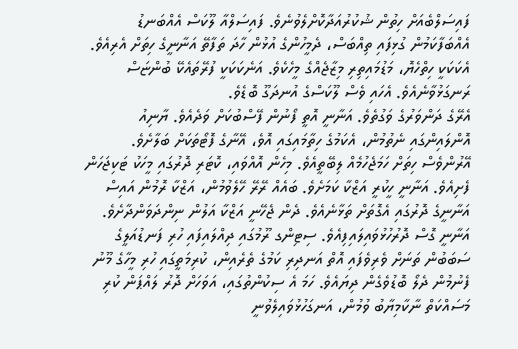ފައިސަލްބެއަށް ހިތުން ޝުކުރުއަދާކޮށްލެވުނެވެ. ފައިސަލްއާ ލޫކަސް އެއްބަނޑު އެއްބަފާކަމުން ގުޅިފައި ތިއްބަސް، ދެމީހުންގެ އުޅުން ހާދަ ތަފާތޭ އަނާނީގެ ހިތަށް އެރިއެވެ. އެކަކަކީ ހިތްހެޔޮ، މަޑުމައިތިރި މިޒާޖެއްގެ މީހެކެވެ. އަނެކަކަކީ ފުރޭތައެކޭ ބުންޏަސް ރަނގަޅުވާނެއެވެ. އެހައި ވެސް ލޫކަސްގެ އުނދަގޫ ބޮޑެވެ.
އެރޭގެ ދަންވަރުގެ ވަގުތެވެ. އަނާނީ އޮތީ ފޯނުން ފޭސްބުކަށް ވަދެއެވެ. ޔާނިއު އޮންލައިންގައި ނެތުމުން، އެކަމުގެ ހިތާމައިގައި އޮވެ، އޭނާގެ ފޮޓޯތަކަށް ބަލާށެވެ. އޭރުންވެސް ހިތަށް ހަމަޖެހުމެއް ލިބޭތީއެވެ. މިހެން އޮއްވައި، ކޮޓަރި ދޮރުގައި މީހަކު ޓަކިޖަހަން ފެށިއެވެ. އަނާނީ ހީކުރީ އަޒްކާ ކަމަށެވެ. ބައެއް ރޭރޭ ހޭލެވުމުން، އަޒްކާ ރޮމުން އައިސް އަނާނީގެ ދޮރުގައި އެގޮތަށް ތަޅާނެއެވެ. ދެން ޖެހޭނީ އަޒްކާ އަލުން ނިންދަވަންދާށެވެ.
އަނާނީ ގޮސް ދޮރުހުޅުވައިލައިފިއެވެ. ސިޓިންގ ރޫމުގައި ދިއްލައިފައި ހުރި ފަނޑުއަލީގެ ސަބަބުން ތަނަށް ވެރިވެފައި އޮތް އަނދިރި ކަމުގެ ތެރެއިން، ކުރިމަތީގައި ހުރި މީހާގެ މޫނު ފެނުމުން ދެލޯ ބޮޑުވެގެން ދިޔައެވެ. ހަމަ އެ ސިކުންތުގައި، އަވަހަށް ދޮރު ލައްޕަން ކުރި މަސައްކަތް ނާކާމިޔާބު ވުމުން، އަނގަހުޅުވައިލެވުނީ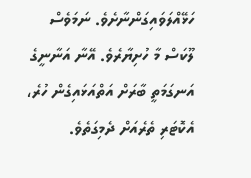ހަޅޭއްލަވައިގަންނާށެވެ. ނަމަވެސް ލޫކަސް މާ ހުށިޔާރެވެ. އޭނާ އަނާނީގެ އަނގަމަތީ ބާރަށް އަތްއަޅައިގެން ހުރެ، އެކޮޓަރި ތެރެއަށް ދެމިގަތެވެ.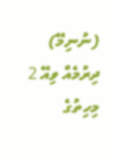(ނުނިމޭ)
ދިރުމެއް ވިއޭ 2
މިހިތުގެ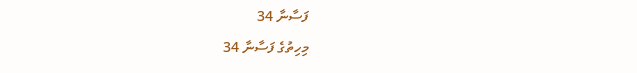ފަސާނާ 34
މިހިތުގެ ފަސާނާ 34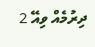ދިރުމެއް ވިއޭ 2